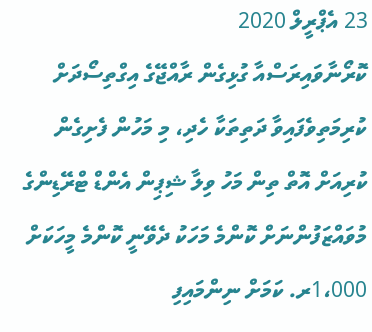23 އެޕްރީލް 2020
ކޮރޯނާވައިރަސްއާ ގުޅިގެން ރާއްޖޭގެ އިގްތިސޯދަށް ކުރިމަތިވެފައިވާ ދަތިތަކާ ހެދި، މި މަހުން ފެށިގެން ކުރިއަށް އޮތް ތިން މަހު ވިލާ ޝިޕިން އެންޑް ޓްރޭޑިންގެ މުވައްޒަފުންނަށް ކޮންމެ މަހަކު ދެވޭނީ ކޮންމެ މީހަކަށް 1،000ރ. ކަމަށް ނިންމައިފި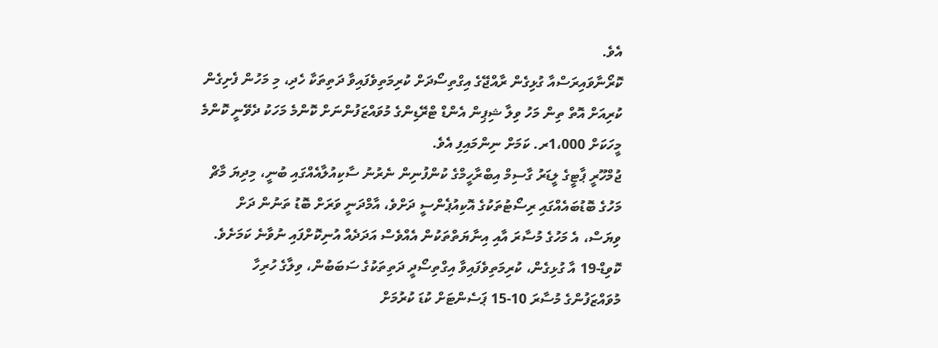އެވެ.
ކޮރޯނާވައިރަސްއާ ގުޅިގެން ރާއްޖޭގެ އިގްތިސޯދަށް ކުރިމަތިވެފައިވާ ދަތިތަކާ ހެދި، މި މަހުން ފެށިގެން ކުރިއަށް އޮތް ތިން މަހު ވިލާ ޝިޕިން އެންޑް ޓްރޭޑިންގެ މުވައްޒަފުންނަށް ކޮންމެ މަހަކު ދެވޭނީ ކޮންމެ މީހަކަށް 1،000ރ. ކަމަށް ނިންމައިފި އެވެ.
ޖުމްހޫރީ ޕާޓީގެ ލީޑަރު ގާސިމް އިބްރާހީމްގެ ކުންފުނިން ނެރުނު ސާކިއުލާއެއްގައި ބުނީ، މިދިޔަ މާޗް މަހުގެ ބޮޑުބައެއްގައި ރިސޯޓުތަކުގެ އޮކިއުޕެންސީ ދަށްވެ، އާމްދަނީ ވަރަށް ބޮޑު ތަނުން ދަށް ވިޔަސް، އެ މަހުގެ މުސާރަ އާއި އިނާޔަތްތަކުން އެއްވެސް އަދަދެއް އުނިކޮށްފައި ނުވާނެ ކަމަށެވެ.
ކޮވިޑް-19 އާ ގުޅިގެން، ކުރިމަތިވެފައިވާ އިގްތިސޯދީ ދަތިތަކުގެ ސަބަބުން، ވިލާގެ ހުރިހާ މުވައްޒަފުންގެ މުސާރަ 10-15 ޕަސެންޓަށް ކުޑަ ކުރުމަށް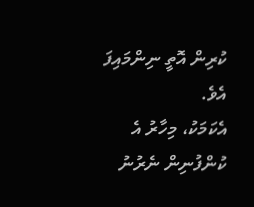ކުރިން އޮތީ ނިންމައިފަ އެވެ.
އެކަމަކު، މިހާރު އެ ކުންފުނިން ނެރުނު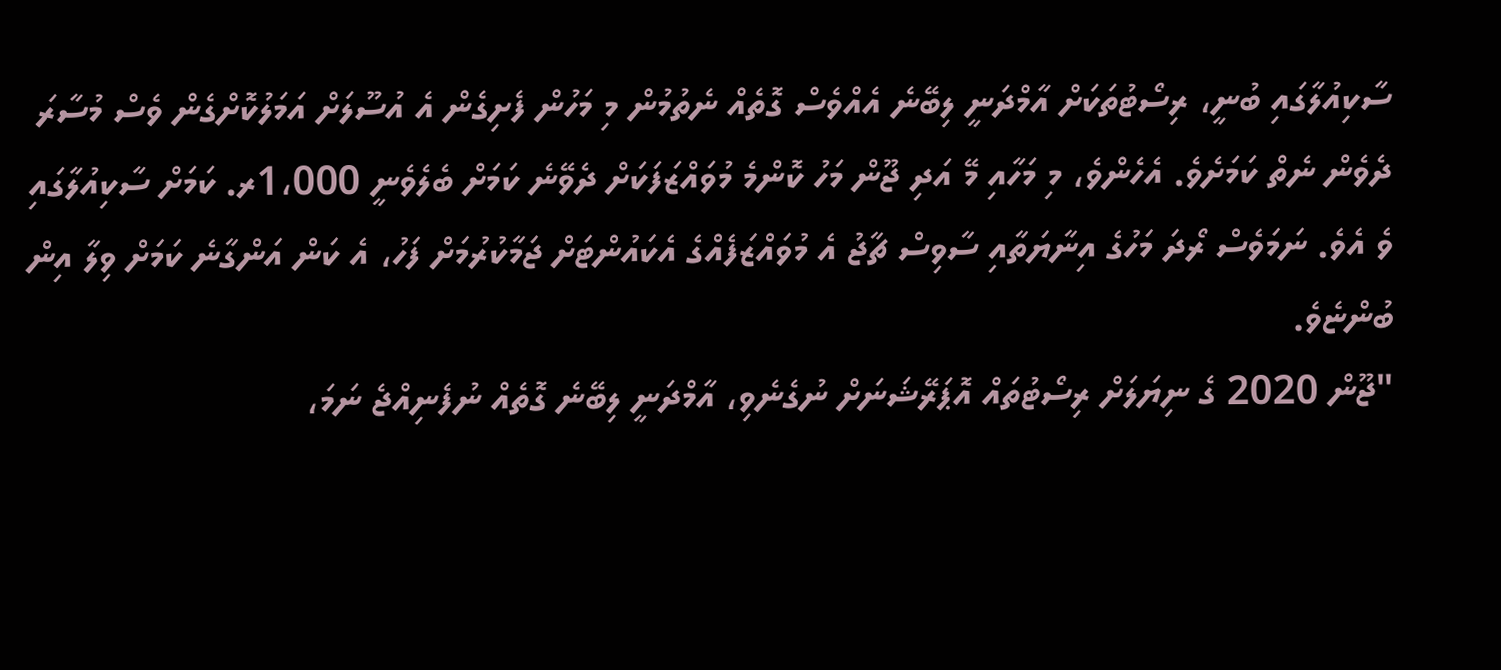ސާކިއުލާގައި ބުނީ، ރިސޯޓުތަކަށް އާމްދަނީ ލިބޭނެ އެއްވެސް ގޮތެއް ނެތުމުން މި މަހުން ފެށިގެން އެ އުސޫލަށް އަމަލުކޮށްގެން ވެސް މުސާރަ ދެވެން ނެތް ކަމަށެވެ. އެހެންވެ، މި މަހާއި މޭ އަދި ޖޫން މަހު ކޮންމެ މުވައްޒަފަކަށް ދެވޭނެ ކަމަށް ބެލެވެނީ 1،000ރ. ކަމަށް ސާކިއުލާގައި ވެ އެވެ. ނަމަވެސް ރޯދަ މަހުގެ އިނާޔަތާއި ސާވިސް ޗާޖު އެ މުވައްޒަފެއްގެ އެކައުންޓަށް ޖަމާކުރުމަށް ފަހު، އެ ކަން އަންގާނެ ކަމަށް ވިލާ އިން ބުންޏެވެ.
"ޖޫން 2020 ގެ ނިޔަލަށް ރިސޯޓުތައް އޮޕަރޭޝަނަށް ނުގެނެވި، އާމްދަނީ ލިބޭނެ ގޮތެއް ނުފެނިއްޖެ ނަމަ،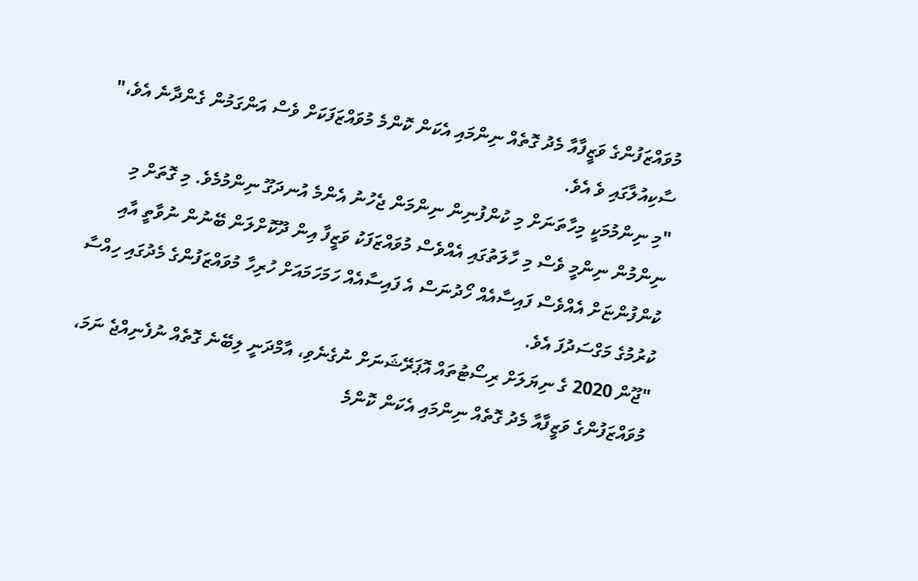މުވައްޒަފުންގެ ވަޒީފާއާ މެދު ގޮތެއް ނިންމައި އެކަން ކޮންމެ މުވައްޒަފަކަށް ވެސް އަންގަމުން ގެންދާނެ އެވެ،" ސާކިއުލާގައި ވެ އެވެ.
"މި ނިންމުމަކީ މިހާތަނަށް މި ކުންފުނިން ނިންމަން ޖެހުނު އެންމެ އުނދަގޫ ނިންމުމެވެ. މި ގޮތަށް މި ނިންމުން ނިންމީ ވެސް މި ހާލަތުގައި އެއްވެސް މުވައްޒަފަކު ވަޒީފާ އިން ދޫކޮށްލަން ބޭނުން ނުވާތީ އާއި ކުންފުންޏަށް އެއްވެސް ފައިސާއެއް ހޯދުނަސް އެ ފައިސާއެއް ހަމަހަމައަށް ހުރިހާ މުވައްޒަފުންގެ މެދުގައި ހިއްސާ ކުރުމުގެ މަގްސަދުފަ އެވެ.
"ޖޫން 2020 ގެ ނިޔަލަށް ރިސޯޓުތައް އޮޕަރޭޝަނަށް ނުގެނެވި، އާމްދަނީ ލިބޭނެ ގޮތެއް ނުފެނިއްޖެ ނަމަ، މުވައްޒަފުންގެ ވަޒީފާއާ މެދު ގޮތެއް ނިންމައި އެކަން ކޮންމެ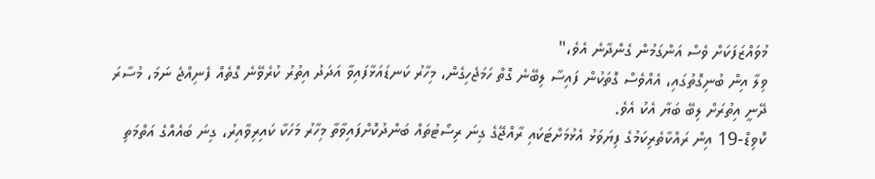މުވައްޒަފަކަށް ވެސް އަންގަމުން ގެންދާނެ އެވެ،"
ވިލާ އިން ބުނިގޮތުގައި، އެއްވެސް ގޮތަކުން ފައިސާ ލިބޭނެ ގޮތް ހަމަޖެހިގެން، މިހާރު ކަނޑައަޅާފައިވާ އަދަދު އިތުރު ކުރެވޭނެ ގޮތެއް ފެނިއްޖެ ނަމަ، މުސާރަ ދޭނީ އިތުރަށް ލިބޭ ބަޔާ އެކު އެވެ.
ކޮވިޑް-19 އިން ރައްކާތެރިކަމުގެ ފިޔަވަޅު އެޅުމަށްޓަކައި ރާއްޖޭގެ ގިނަ ރިސޯޓުތައް ބަންދުކޮށްފައިވާތާ މިހާރު މަހަކާ ކައިރިވާއިރު، ގިނަ ބައެއްގެ އަތްމަތި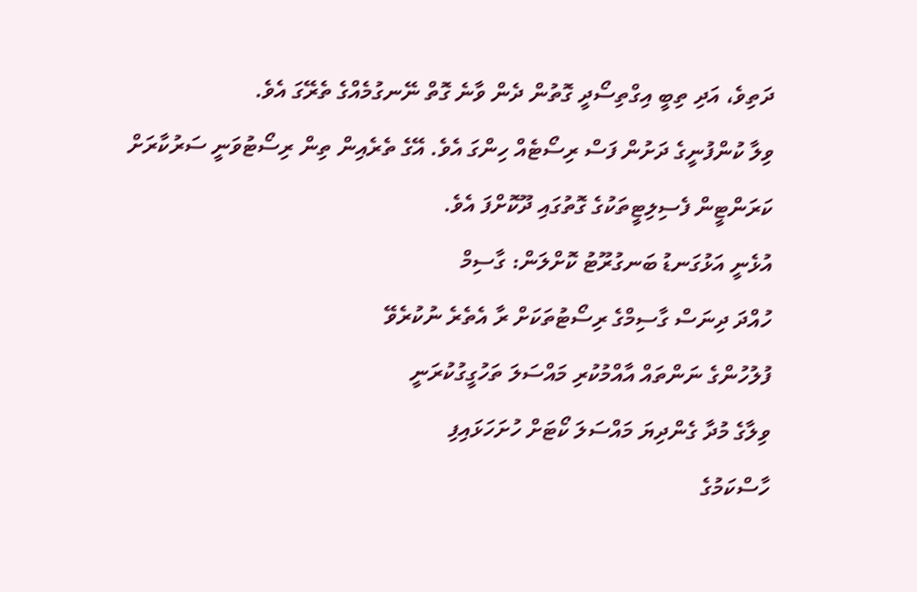ދަތިވެ، އަދި ތިބީ އިގްތިސޯދީ ގޮތުން ދެން ވާނެ ގޮތް ނޭނގުމެއްގެ ތެރޭގަ އެވެ.
ވިލާ ކުންފުނީގެ ދަށުން ފަސް ރިސޯޓެއް ހިންގަ އެވެ. އޭގެ ތެރެއިން ތިން ރިސޯޓުވަނީ ސަރުކާރަށް ކަރަންޓީން ފެސިލިޓީތަކުގެ ގޮތުގައި ދޫކޮށްފަ އެވެ.
އުޅެނީ އަޅުގަނޑު ބަނގުރޫޓު ކޮށްލަން: ގާސިމް
ހުއްދަ ދިނަސް ގާސިމްގެ ރިސޯޓުތަކަށް ރާ އެތެރެ ނުކުރެވޭ
ފުލުހުންގެ ނަންތައް އާއްމުކުރި މައްސަލަ ތަހުގީގުކުރަނީ
ވިލާގެ މުދާ ގެންދިޔަ މައްސަލަ ކޯޓަށް ހުށަހަޅައިފި
ހާސްކަމުގެ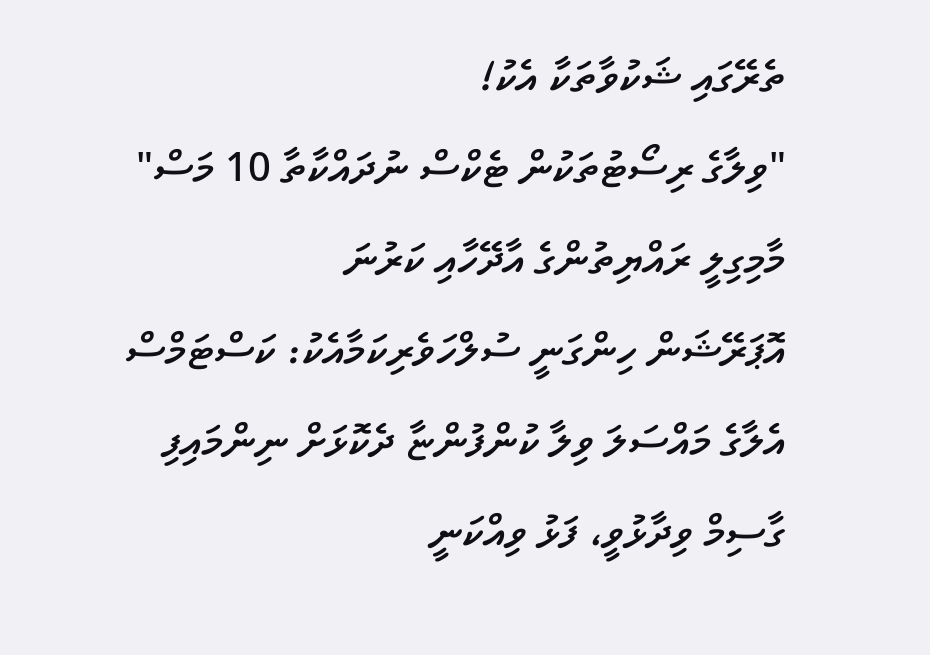ތެރޭގައި ޝަކުވާތަކާ އެކު!
"ވިލާގެ ރިސޯޓުތަކުން ޓެކްސް ނުދައްކާތާ 10 މަސް"
މާމިގިލީ ރައްޔިތުންގެ އާދޭހާއި ކަރުނަ
އޮޕަރޭޝަން ހިންގަނީ ސުލްހަވެރިކަމާއެކު: ކަސްޓަމްސް
އެލާގެ މައްސަލަ ވިލާ ކުންފުންޏާ ދެކޮޅަށް ނިންމައިފި
ގާސިމް ވިދާޅުވީ، ފަޅު ވިއްކަނީ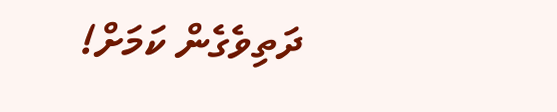ދަތިވެގެން ކަމަށް!